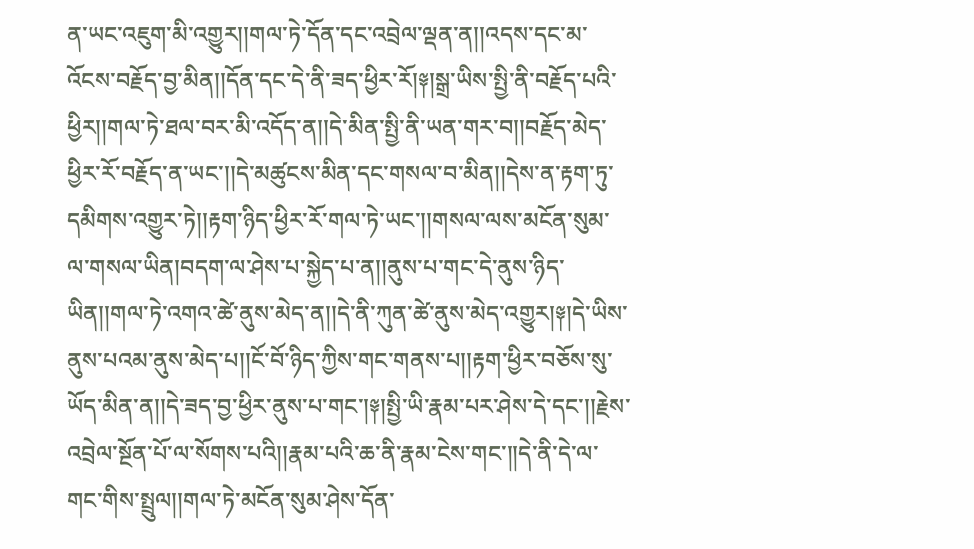ན་ཡང་འཇུག་མི་འགྱུར།།གལ་ཏེ་དོན་དང་འབྲེལ་ལྡན་ན།།འདས་དང་མ་འོངས་བརྗོད་བྱ་མིན།།དོན་དང་དེ་ནི་ཟད་ཕྱིར་རོ།༈།སྒྲ་ཡིས་སྤྱི་ནི་བརྗོད་པའི་ཕྱིར།།གལ་ཏེ་ཐལ་བར་མི་འདོད་ན།།དེ་མིན་སྤྱི་ནི་ཡན་གར་བ།།བརྗོད་མེད་ཕྱིར་རོ་བརྗོད་ན་ཡང་།།དེ་མཚུངས་མིན་དང་གསལ་བ་མིན།།དེས་ན་རྟག་ཏུ་དམིགས་འགྱུར་ཏེ།།རྟག་ཉིད་ཕྱིར་རོ་གལ་ཏེ་ཡང་།།གསལ་ལས་མངོན་སུམ་ལ་གསལ་ཡིན།བདག་ལ་ཤེས་པ་སྐྱེད་པ་ན།།ནུས་པ་གང་དེ་ནུས་ཉིད་ཡིན།།གལ་ཏེ་འགའ་ཚེ་ནུས་མེད་ན།།དེ་ནི་ཀུན་ཚེ་ནུས་མེད་འགྱུར།༈།དེ་ཡིས་ནུས་པའམ་ནུས་མེད་པ།།ངོ་བོ་ཉིད་ཀྱིས་གང་གནས་པ།།རྟག་ཕྱིར་བཅོས་སུ་ཡོད་མིན་ན།།དེ་ཟད་བྱ་ཕྱིར་ནུས་པ་གང་།༈།སྤྱི་ཡི་རྣམ་པར་ཤེས་དེ་དང་།།རྗེས་འབྲེལ་སྔོན་པོ་ལ་སོགས་པའི།།རྣམ་པའི་ཆ་ནི་རྣམ་ངེས་གང་།།དེ་ནི་དེ་ལ་གང་གིས་སྤྲུལ།།གལ་ཏེ་མངོན་སུམ་ཤེས་དོན་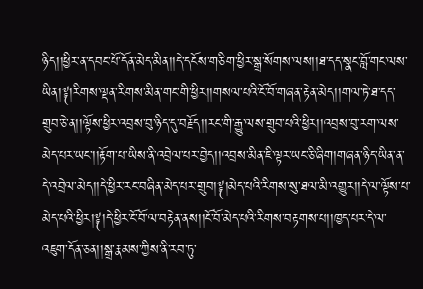ཉིད།།ཕྱིར་ན་དབང་པོ་དོན་མེད་མིན།།དེ་དངོས་གཅིག་ཕྱིར་སྒྲ་སོགས་ལས།།ཐ་དད་སྣང་བློ་གང་ལས་ཡིན།༈།རིགས་ལྡན་རིགས་མིན་གང་གི་ཕྱིར།།གསལ་པའི་ངོ་བོ་གཞན་རྟེན་མེད།།གལ་ཏེ་ཐ་དད་གྲུབ་ཅེ་ན།།ལྟོས་ཕྱིར་འབྲས་བུ་ཉིད་དུ་བརྗོད།།རང་གི་རྒྱུ་ལས་གྲུབ་པའི་ཕྱིར།།འབྲས་བུ་རག་ལས་མེད་པར་ཡང་།།རྟོག་པ་ཡིས་ནི་འབྲེལ་པར་བྱེད།།འབྲས་མིན་ཇི་ལྟར་ཡང་ཅི་ཞིག།གཞན་ཉིད་ཡིན་ན་དེ་འབྲེལ་མེད།།དེ་ཕྱིར་རང་བཞིན་མེད་པར་གྲུབ།༈།མེད་པའི་རིགས་སུ་ཐལ་མི་འགྱུར།།དེ་ལ་ལྟོས་པ་མེད་པའི་ཕྱིར།༈།དེ་ཕྱིར་ངོ་བོ་ལ་བརྟེན་ནས།།ངོ་བོ་མེད་པའི་རིགས་བརྟགས་པ།།ཁྱད་པར་དེ་ལ་འཇུག་དོན་ཅན།།སྒྲ་རྣམས་ཀྱིས་ནི་རབ་ཏུ་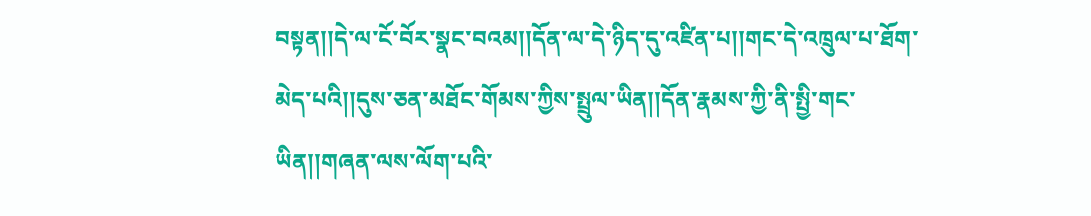བསྟན།།དེ་ལ་ངོ་བོར་སྣང་བའམ།།དོན་ལ་དེ་ཉིད་དུ་འཛིན་པ།།གང་དེ་འཁྲུལ་པ་ཐོག་མེད་པའི།།དུས་ཅན་མཐོང་གོམས་ཀྱིས་སྤྲུལ་ཡིན།།དོན་རྣམས་ཀྱི་ནི་སྤྱི་གང་ཡིན།།གཞན་ལས་ལོག་པའི་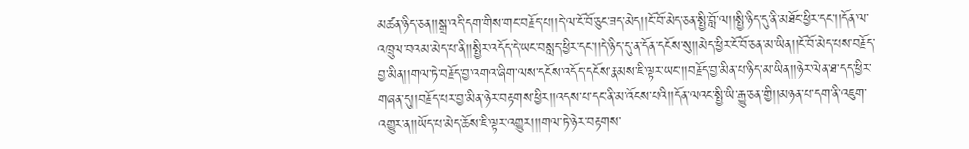མཚན་ཉིད་ཅན།།སྒྲ་འདི་དག་གིས་གང་བརྗོད་པ།།དེ་ལ་ངོ་བོ་ཅུང་ཟད་མེད།།ངོ་བོ་མེད་ཅན་སྤྱི་བློ་ལ།།སྤྱི་ཉིད་དུ་ནི་མཐོང་ཕྱིར་དང་།།དོན་ལ་འཁྲུལ་བའམ་མེད་པ་ནི།།སྤྱིར་འདོད་དེ་ཡང་བསླད་ཕྱིར་དང་།།དེ་ཉིད་དུ་ན་དོན་དངོས་སུ།།མེད་ཕྱིར་ངོ་བོ་ཅན་མ་ཡིན།།ངོ་བོ་མེད་པས་བརྗོད་བྱ་མིན།།གལ་ཏེ་བརྗོད་བྱ་འགའ་ཞིག་ལས་དངོས་འདོད་དངོས་རྣམས་ཇི་ལྟར་ཡང་།།བརྗོད་བྱ་མིན་པ་ཉིད་མ་ཡིན།།ཉེར་ལེན་ཐ་དད་ཕྱིར་གཞན་དུ།།བརྗོད་པར་བྱ་མིན་ཉེར་བརྟགས་ཕྱིར།།འདས་པ་དང་ནི་མ་འོངས་པའི།།དོན་ལའང་སྤྱི་ཡི་རྒྱུ་ཅན་གྱི།།མཉན་པ་དག་ནི་འཇུག་འགྱུར་ན།།ཡོད་པ་མེད་ཆོས་ཇི་ལྟར་འགྱུར།།།གལ་ཏེ་ཉེར་བརྟགས་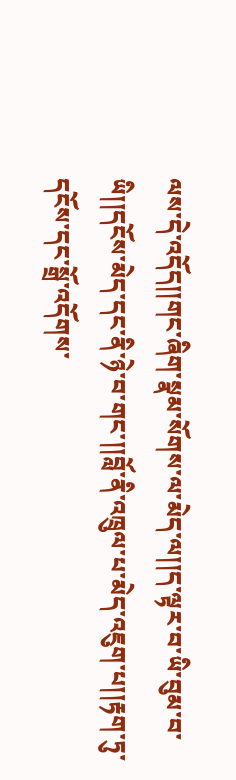ལས་དེ་འདོད།།གང་ཞིག་སྣམ་སོགས་ལ་མེད་ལ།།ད་ལྟར་བ་ཡི་བུམ་བ་ཡི།།དངོས་མེད་དང་ནི་ཉེ་བ་གང་།།བློ་ནི་འཁྲུལ་པ་མེད་འཇུག་པ།།རྟག་ཏུ་དངོས་དང་སྒྲོ་འདོགས་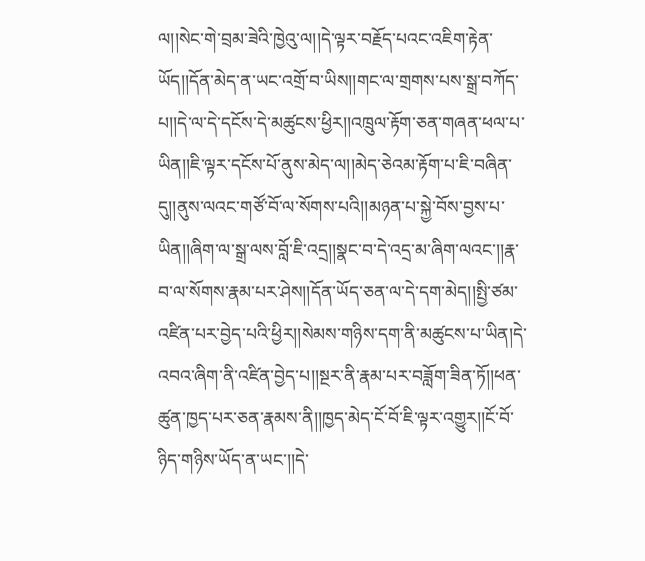ལ།།སེང་གེ་བྲམ་ཟེའི་ཁྱེའུ་ལ།།དེ་ལྟར་བརྗོད་པའང་འཇིག་རྟེན་ཡོད།།དོན་མེད་ན་ཡང་འགྲོ་བ་ཡིས།།གང་ལ་གྲགས་པས་སྒྲ་བཀོད་པ།།དེ་ལ་དེ་དངོས་དེ་མཚུངས་ཕྱིར།།འཁྲུལ་རྟོག་ཅན་གཞན་ཕལ་པ་ཡིན།།ཇི་ལྟར་དངོས་པོ་ནུས་མེད་ལ།།མེད་ཅེའམ་རྟོག་པ་ཇི་བཞིན་དུ།།ནུས་ལའང་གཙོ་བོ་ལ་སོགས་པའི།།མཉན་པ་སྐྱེ་བོས་བྱས་པ་ཡིན།།ཞིག་ལ་སྒྲ་ལས་བློ་ཇི་འདྲ།།སྣང་བ་དེ་འདྲ་མ་ཞིག་ལའང་།།རྣ་བ་ལ་སོགས་རྣམ་པར་ཤེས།།དོན་ཡོད་ཅན་ལ་དེ་དག་མེད།།སྤྱི་ཙམ་འཛིན་པར་བྱེད་པའི་ཕྱིར།།སེམས་གཉིས་དག་ནི་མཚུངས་པ་ཡིན།དེ་འབའ་ཞིག་ནི་འཛིན་བྱེད་པ།།སྔར་ནི་རྣམ་པར་བཟློག་ཟིན་ཏོ།།ཕན་ཚུན་ཁྱད་པར་ཅན་རྣམས་ནི།།ཁྱད་མེད་ངོ་བོ་ཇི་ལྟར་འགྱུར།།ངོ་བོ་ཉིད་གཉིས་ཡོད་ན་ཡང་།།དེ་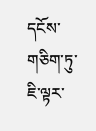དངོས་གཅིག་ཏུ་ཇི་ལྟར་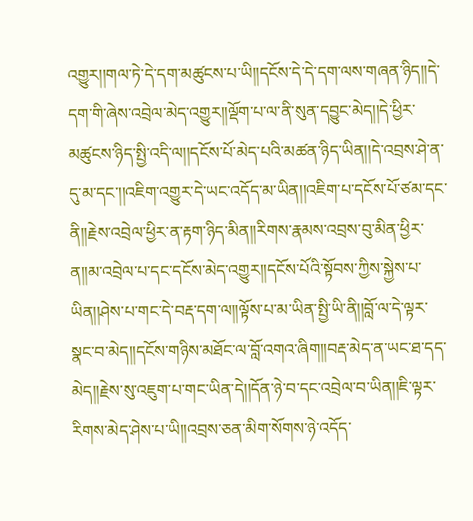འགྱུར།།གལ་ཏེ་དེ་དག་མཚུངས་པ་ཡི།།དངོས་དེ་དེ་དག་ལས་གཞན་ཉིད།།དེ་དག་གི་ཞེས་འབྲེལ་མེད་འགྱུར།།ལྡོག་པ་ལ་ནི་སུན་དབྱུང་མེད།།དེ་ཕྱིར་མཚུངས་ཉིད་སྤྱི་འདི་ལ།།དངོས་པོ་མེད་པའི་མཚན་ཉིད་ཡིན།།དེ་འབྲས་ཤེ་ན་དུ་མ་དང་།།འཇིག་འགྱུར་དེ་ཡང་འདོད་མ་ཡིན།།འཇིག་པ་དངོས་པོ་ཙམ་དང་ནི།།རྗེས་འབྲེལ་ཕྱིར་ན་རྟག་ཉིད་མིན།།རིགས་རྣམས་འབྲས་བུ་མིན་ཕྱིར་ན།།མ་འབྲེལ་པ་དང་དངོས་མེད་འགྱུར།།དངོས་པོའི་སྟོབས་ཀྱིས་སྐྱེས་པ་ཡིན།།ཤེས་པ་གང་དེ་བརྡ་དག་ལ།།ལྟོས་པ་མ་ཡིན་སྤྱི་ཡི་ནི།།བློ་ལ་དེ་ལྟར་སྣང་བ་མེད།།དངོས་གཉིས་མཐོང་ལ་བློ་འགའ་ཞིག།།བརྡ་མེད་ན་ཡང་ཐ་དད་མེད།།རྗེས་སུ་འཇུག་པ་གང་ཡིན་དེ།།དོན་ཉེ་བ་དང་འབྲེལ་བ་ཡིན།།ཇི་ལྟར་རིགས་མེད་ཤེས་པ་ཡི།།འབྲས་ཅན་མིག་སོགས་ཉེ་འདོད་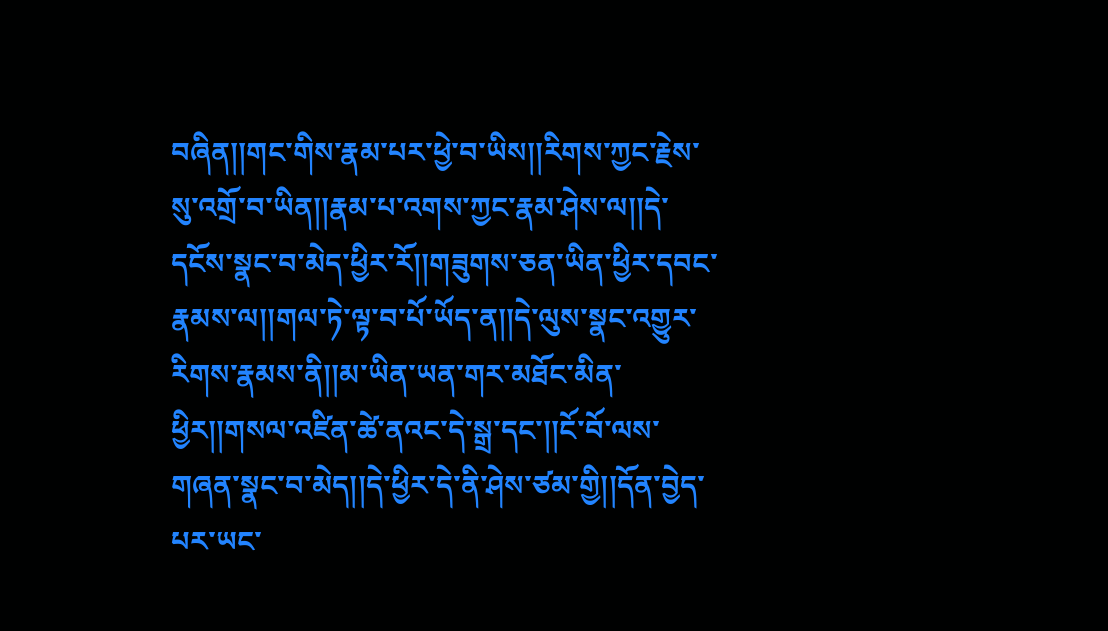བཞིན།།གང་གིས་རྣམ་པར་ཕྱེ་བ་ཡིས།།རིགས་ཀྱང་རྗེས་སུ་འགྲོ་བ་ཡིན།།རྣམ་པ་འགས་ཀྱང་རྣམ་ཤེས་ལ།།དེ་དངོས་སྣང་བ་མེད་ཕྱིར་རོ།།གཟུགས་ཅན་ཡིན་ཕྱིར་དབང་རྣམས་ལ།།གལ་ཏེ་ལྟ་བ་པོ་ཡོད་ན།།དེ་ལུས་སྣང་འགྱུར་རིགས་རྣམས་ནི།།མ་ཡིན་ཡན་གར་མཐོང་མིན་ཕྱིར།།གསལ་འཛིན་ཚེ་ནའང་དེ་སྒྲ་དང་།།ངོ་བོ་ལས་གཞན་སྣང་བ་མེད།།དེ་ཕྱིར་དེ་ནི་ཤེས་ཙམ་གྱི།།དོན་བྱེད་པར་ཡང་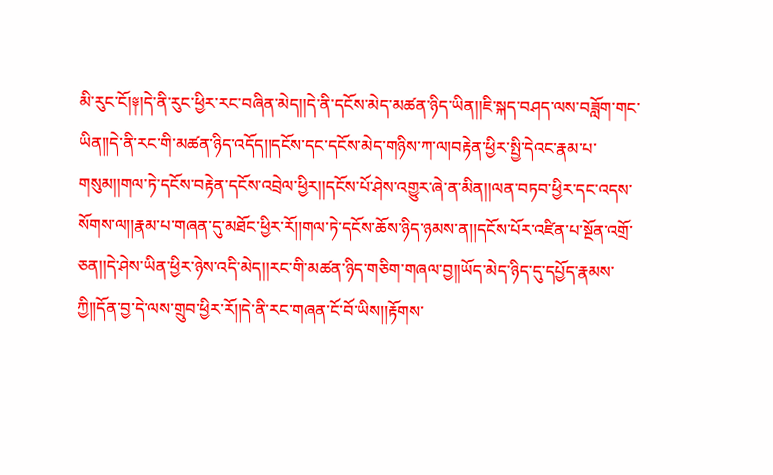མི་རུང་ངོ།༈།དེ་ནི་རུང་ཕྱིར་རང་བཞིན་མེད།།དེ་ནི་དངོས་མེད་མཚན་ཉིད་ཡིན།།ཇི་སྐད་བཤད་ལས་བཟློག་གང་ཡིན།།དེ་ནི་རང་གི་མཚན་ཉིད་འདོད།།དངོས་དང་དངོས་མེད་གཉིས་ཀ་ལ།བརྟེན་ཕྱིར་སྤྱི་དེའང་རྣམ་པ་གསུམ།།གལ་ཏེ་དངོས་བརྟེན་དངོས་འབྲེལ་ཕྱིར།།དངོས་པོ་ཤེས་འགྱུར་ཞེ་ན་མིན།།ལན་བཏབ་ཕྱིར་དང་འདས་སོགས་ལ།།རྣམ་པ་གཞན་དུ་མཐོང་ཕྱིར་རོ།།གལ་ཏེ་དངོས་ཆོས་ཉིད་ཉམས་ན།།དངོས་པོར་འཛིན་པ་སྔོན་འགྲོ་ཅན།།དེ་ཤེས་ཡིན་ཕྱིར་ཉེས་འདི་མེད།།རང་གི་མཚན་ཉིད་གཅིག་གཞལ་བྱ།།ཡོད་མེད་ཉིད་དུ་དཔྱོད་རྣམས་ཀྱི།།དོན་བྱ་དེ་ལས་གྲུབ་ཕྱིར་རོ།།དེ་ནི་རང་གཞན་ངོ་བོ་ཡིས།།རྟོགས་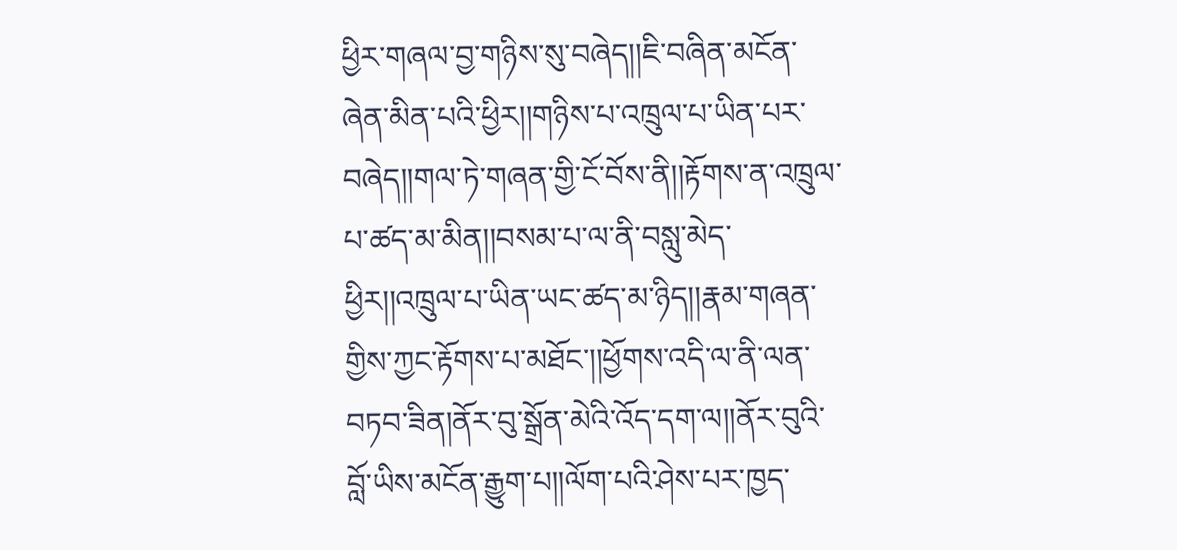ཕྱིར་གཞལ་བྱ་གཉིས་སུ་བཞེད།།ཇི་བཞིན་མངོན་ཞེན་མིན་པའི་ཕྱིར།།གཉིས་པ་འཁྲུལ་པ་ཡིན་པར་བཞེད།།གལ་ཏེ་གཞན་གྱི་ངོ་བོས་ནི།།རྟོགས་ན་འཁྲུལ་པ་ཚད་མ་མིན།།བསམ་པ་ལ་ནི་བསླུ་མེད་ཕྱིར།།འཁྲུལ་པ་ཡིན་ཡང་ཚད་མ་ཉིད།།རྣམ་གཞན་གྱིས་ཀྱང་རྟོགས་པ་མཐོང་།།ཕྱོགས་འདི་ལ་ནི་ལན་བཏབ་ཟིན།ནོར་བུ་སྒྲོན་མེའི་འོད་དག་ལ།།ནོར་བུའི་བློ་ཡིས་མངོན་རྒྱུག་པ།།ལོག་པའི་ཤེས་པར་ཁྱད་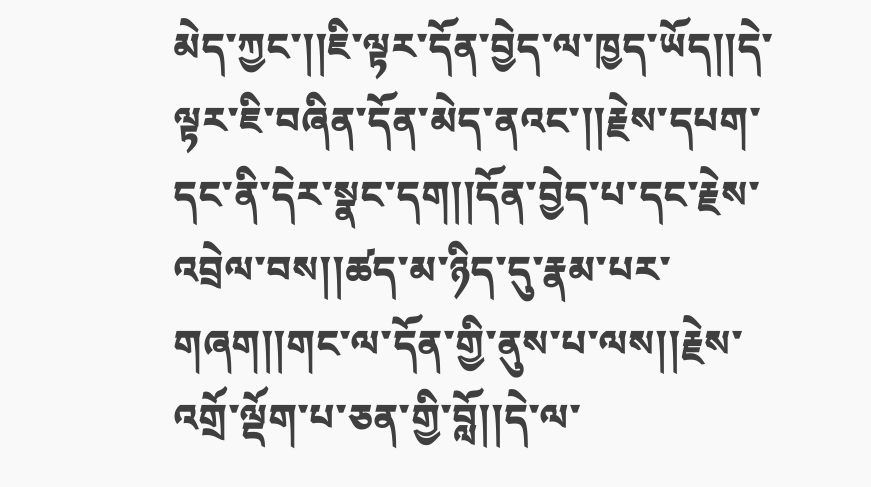མེད་ཀྱང་།།ཇི་ལྟར་དོན་བྱེད་ལ་ཁྱད་ཡོད།།དེ་ལྟར་ཇི་བཞིན་དོན་མེད་ནའང་།།རྗེས་དཔག་དང་ནི་དེར་སྣང་དག།།དོན་བྱེད་པ་དང་རྗེས་འབྲེལ་བས།།ཚད་མ་ཉིད་དུ་རྣམ་པར་གཞག།།གང་ལ་དོན་གྱི་ནུས་པ་ལས།།རྗེས་འགྲོ་ལྡོག་པ་ཅན་གྱི་བློ།།དེ་ལ་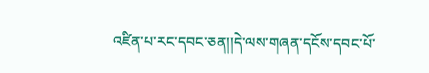འཛིན་པ་རང་དབང་ཅན།།དེ་ལས་གཞན་དངོས་དབང་པོ་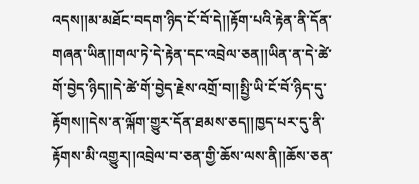འདས།།མ་མཐོང་བདག་ཉིད་ངོ་བོ་དེ།།རྟོག་པའི་རྟེན་ནི་དོན་གཞན་ཡིན།།གལ་ཏེ་དེ་རྟེན་དང་འབྲེལ་ཅན།།ཡིན་ན་དེ་ཚེ་གོ་བྱེད་ཉིད།།དེ་ཚེ་གོ་བྱེད་རྗེས་འགྲོ་བ།།སྤྱི་ཡི་ངོ་བོ་ཉིད་དུ་རྟོགས།།དེས་ན་ལྐོག་གྱུར་དོན་ཐམས་ཅད།།ཁྱད་པར་དུ་ནི་རྟོགས་མི་འགྱུར།།འབྲེལ་བ་ཅན་གྱི་ཆོས་ལས་ནི།།ཆོས་ཅན་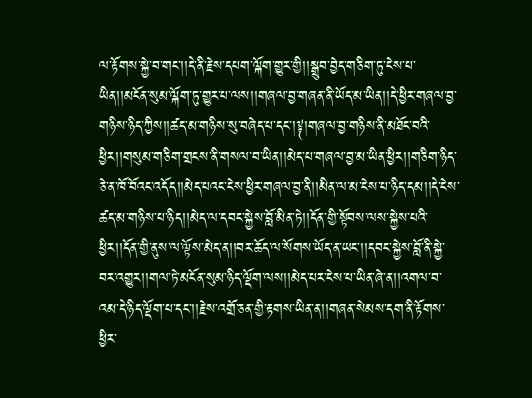ལ་རྟོགས་སྐྱེ་བ་གང་།།དེ་ནི་རྗེས་དཔག་ལྐོག་གྱུར་གྱི།།སྒྲུབ་བྱེད་གཅིག་ཏུ་ངེས་པ་ཡིན།།མངོན་སུམ་ལྐོག་ཏུ་གྱུར་པ་ལས།།གཞལ་བྱ་གཞན་ནི་ཡོད་མ་ཡིན།།དེ་ཕྱིར་གཞལ་བྱ་གཉིས་ཉིད་ཀྱིས།།ཚད་མ་གཉིས་སུ་བཞེད་པ་དང་།༈།གཞལ་བྱ་གཉིས་ནི་མཐོང་བའི་ཕྱིར།།གསུམ་གཅིག་གྲངས་ནི་གསལ་བ་ཡིན།།མེད་པ་གཞལ་བྱ་མ་ཡིན་ཕྱིར།།གཅིག་ཉིད་ཅེ་ན་ཁོ་བོའང་འདོད།།མེད་པའང་ངེས་ཕྱིར་གཞལ་བྱ་ནི།།མིན་ལ་མ་ངེས་པ་ཉིད་དམ།།དེ་ངེས་ཚད་མ་གཉིས་པ་ཉིད།།མེད་ལ་དབང་སྐྱེས་བློ་མིན་ཏེ།།དོན་གྱི་སྟོབས་ལས་སྐྱེས་པའི་ཕྱིར།།དོན་གྱི་ནུས་ལ་ལྟོས་མེད་ན།།བར་ཆོད་ལ་སོགས་ཡོད་ན་ཡང་།།དབང་སྐྱེས་བློ་ནི་སྐྱེ་བར་འགྱུར།།གལ་ཏེ་མངོན་སུམ་ཉིད་ལྡོག་ལས།།མེད་པར་ངེས་པ་ཡིན་ཞེ་ན།།འགལ་བ་འམ་དེ་ཉིད་ལྡོག་པ་དང་།།རྗེས་འགྲོ་ཅན་གྱི་རྟགས་ཡིན་ན།།གཞན་སེམས་དག་ནི་རྟོགས་ཕྱིར་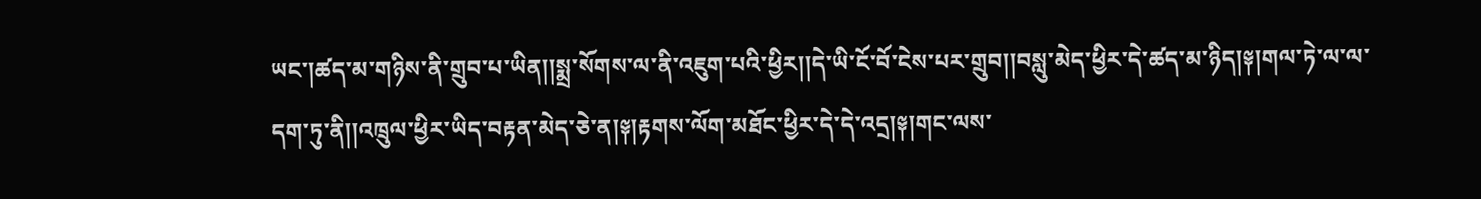ཡང་།ཚད་མ་གཉིས་ནི་གྲུབ་པ་ཡིན།།སྨྲ་སོགས་ལ་ནི་འཇུག་པའི་ཕྱིར།།དེ་ཡི་ངོ་བོ་ངེས་པར་གྲུབ།།བསླུ་མེད་ཕྱིར་དེ་ཚད་མ་ཉིད།༈།གལ་ཏེ་ལ་ལ་དག་ཏུ་ནི།།འཁྲུལ་ཕྱིར་ཡིད་བརྟན་མེད་ཅེ་ན།༈།རྟགས་ལོག་མཐོང་ཕྱིར་དེ་དེ་འདྲ།༈།གང་ལས་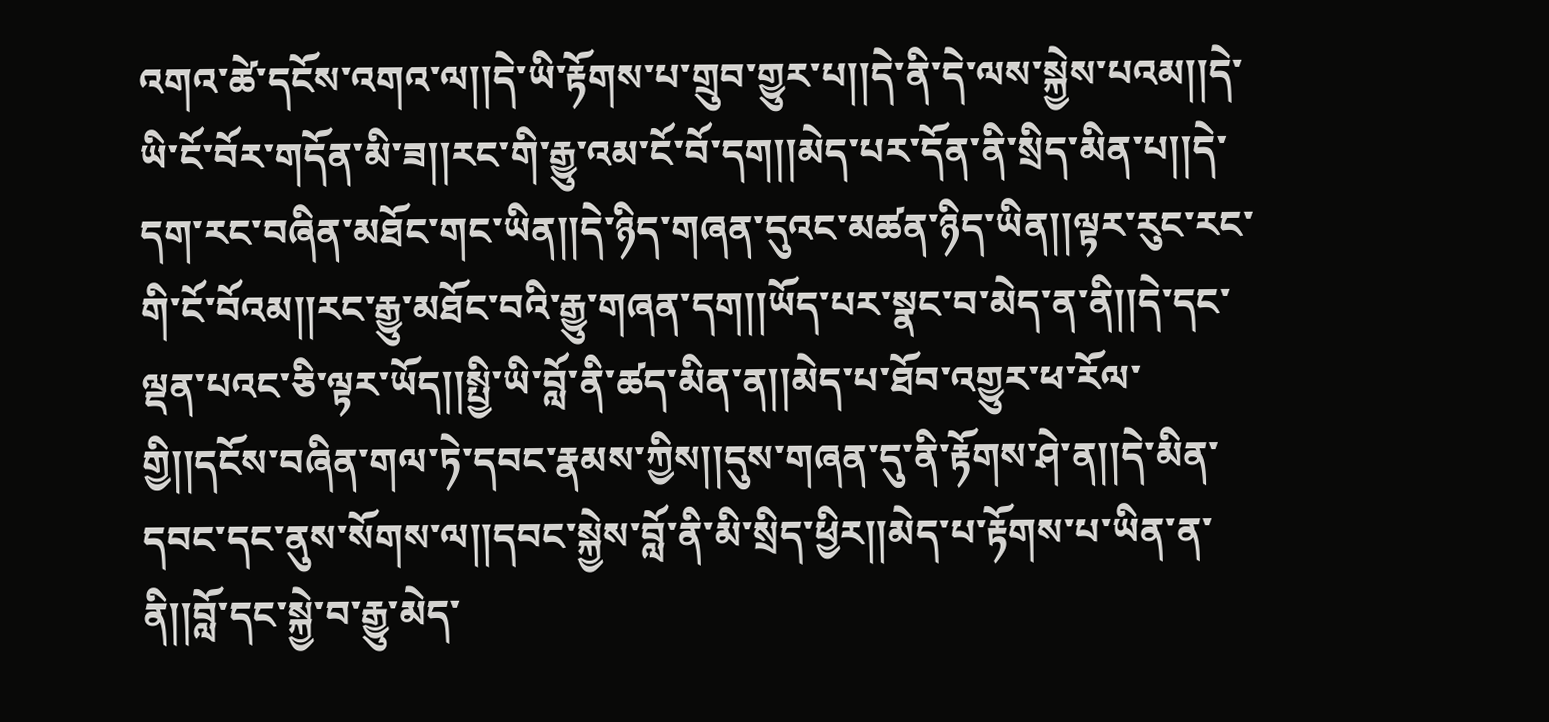འགའ་ཚེ་དངོས་འགའ་ལ།།དེ་ཡི་རྟོགས་པ་གྲུབ་གྱུར་པ།།དེ་ནི་དེ་ལས་སྐྱེས་པའམ།།དེ་ཡི་ངོ་བོར་གདོན་མི་ཟ།།རང་གི་རྒྱུ་འམ་ངོ་བོ་དག།།མེད་པར་དོན་ནི་སྲིད་མིན་པ།།དེ་དག་རང་བཞིན་མཐོང་གང་ཡིན།།དེ་ཉིད་གཞན་དུའང་མཚན་ཉིད་ཡིན།།ལྟར་རུང་རང་གི་ངོ་བོའམ།།རང་རྒྱུ་མཐོང་བའི་རྒྱུ་གཞན་དག།།ཡོད་པར་སྣང་བ་མེད་ན་ནི།།དེ་དང་ལྡན་པའང་ཅི་ལྟར་ཡོད།།སྤྱི་ཡི་བློ་ནི་ཚད་མིན་ན།།མེད་པ་ཐོབ་འགྱུར་ཕ་རོལ་གྱི།།དངོས་བཞིན་གལ་ཏེ་དབང་རྣམས་ཀྱིས།།དུས་གཞན་དུ་ནི་རྟོགས་ཤེ་ན།།དེ་མིན་དབང་དང་ནུས་སོགས་ལ།།དབང་སྐྱེས་བློ་ནི་མི་སྲིད་ཕྱིར།།མེད་པ་རྟོགས་པ་ཡིན་ན་ནི།།བློ་དང་སྐྱེ་བ་རྒྱུ་མེད་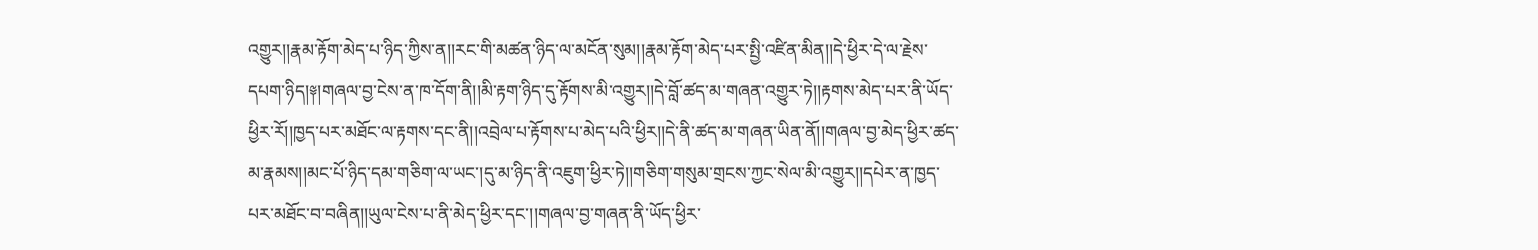འགྱུར།།རྣམ་རྟོག་མེད་པ་ཉིད་ཀྱིས་ན།།རང་གི་མཚན་ཉིད་ལ་མངོན་སུམ།།རྣམ་རྟོག་མེད་པར་སྤྱི་འཛིན་མིན།།དེ་ཕྱིར་དེ་ལ་རྗེས་དཔག་ཉིད།༈།གཞལ་བྱ་ངེས་ན་ཁ་དོག་ནི།།མི་རྟག་ཉིད་དུ་རྟོགས་མི་འགྱུར།།དེ་བློ་ཚད་མ་གཞན་འགྱུར་ཏེ།།རྟགས་མེད་པར་ནི་ཡོད་ཕྱིར་རོ།།ཁྱད་པར་མཐོང་ལ་རྟགས་དང་ནི།།འབྲེལ་པ་རྟོགས་པ་མེད་པའི་ཕྱིར།།དེ་ནི་ཚད་མ་གཞན་ཡིན་ནོ།།གཞལ་བྱ་མེད་ཕྱིར་ཚད་མ་རྣམས།།མང་པོ་ཉིད་དམ་གཅིག་ལ་ཡང་།དུ་མ་ཉིད་ནི་འཇུག་ཕྱིར་ཏེ།།གཅིག་གསུམ་གྲངས་ཀྱང་སེལ་མི་འགྱུར།།དཔེར་ན་ཁྱད་པར་མཐོང་བ་བཞིན།།ཡུལ་ངེས་པ་ནི་མེད་ཕྱིར་དང་།།གཞལ་བྱ་གཞན་ནི་ཡོད་ཕྱིར་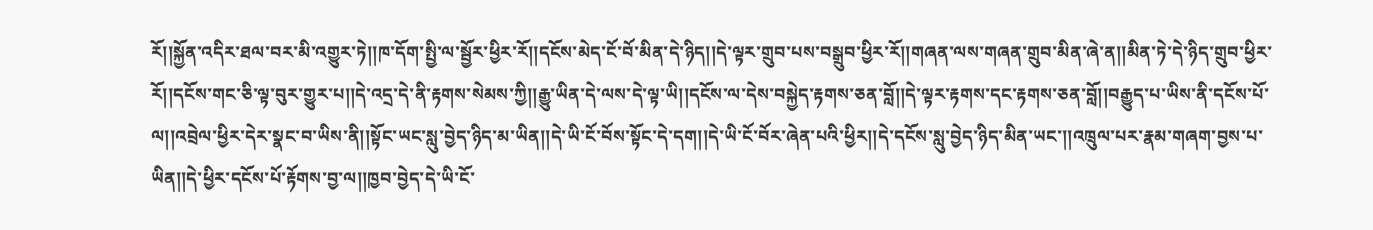རོ།།སྐྱོན་འདིར་ཐལ་བར་མི་འགྱུར་ཏེ།།ཁ་དོག་སྤྱི་ལ་སྦྱོར་ཕྱིར་རོ།།དངོས་མེད་ངོ་བོ་མིན་དེ་ཉིད།།དེ་ལྟར་གྲུབ་པས་བསྒྲུབ་ཕྱིར་རོ།།གཞན་ལས་གཞན་གྲུབ་མིན་ཞེ་ན།།མིན་ཏེ་དེ་ཉིད་གྲུབ་ཕྱིར་རོ།།དངོས་གང་ཅི་ལྟ་བུར་གྱུར་པ།།དེ་འདྲ་དེ་ནི་རྟགས་སེམས་ཀྱི།།རྒྱུ་ཡིན་དེ་ལས་དེ་ལྟ་ཡི།།དངོས་ལ་དེས་བསྐྱེད་རྟགས་ཅན་བློ།།དེ་ལྟར་རྟགས་དང་རྟགས་ཅན་བློ།།བརྒྱུད་པ་ཡིས་ནི་དངོས་པོ་ལ།།འབྲེལ་ཕྱིར་དེར་སྣང་བ་ཡིས་ནི།།སྟོང་ཡང་སླུ་བྱེད་ཉིད་མ་ཡིན།།དེ་ཡི་ངོ་བོས་སྟོང་དེ་དག།།དེ་ཡི་ངོ་བོར་ཞེན་པའི་ཕྱིར།།དེ་དངོས་སླུ་བྱེད་ཉིད་མིན་ཡང་།།འཁྲུལ་པར་རྣམ་གཞག་བྱས་པ་ཡིན།།དེ་ཕྱིར་དངོས་པོ་རྟོགས་བྱ་ལ།།ཁྱབ་བྱེད་དེ་ཡི་ངོ་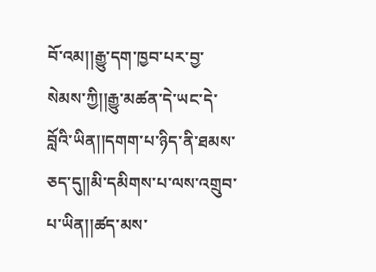བོ་འམ།།རྒྱུ་དག་ཁྱབ་པར་བྱ་སེམས་ཀྱི།།རྒྱུ་མཚན་དེ་ཡང་དེ་བློའི་ཡིན།།དགག་པ་ཉིད་ནི་ཐམས་ཅད་དུ།།མི་དམིགས་པ་ལས་འགྲུབ་པ་ཡིན།།ཚད་མས་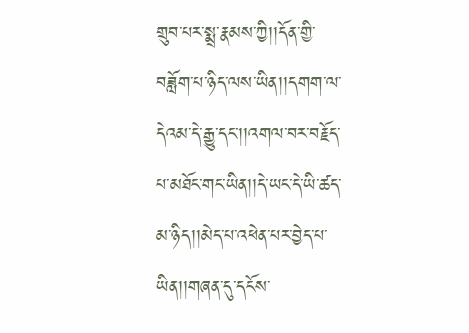གྲུབ་པར་སྨྲ་རྣམས་ཀྱི།།དོན་གྱི་བཟློག་པ་ཉིད་ལས་ཡིན།།དགག་ལ་དེའམ་དེ་རྒྱུ་དང་།།འགལ་བར་བརྗོད་པ་མཐོང་གང་ཡིན།།དེ་ཡང་དེ་ཡི་ཚད་མ་ཉིད།།མེད་པ་འཕེན་པར་བྱེད་པ་ཡིན།།གཞན་དུ་དངོས་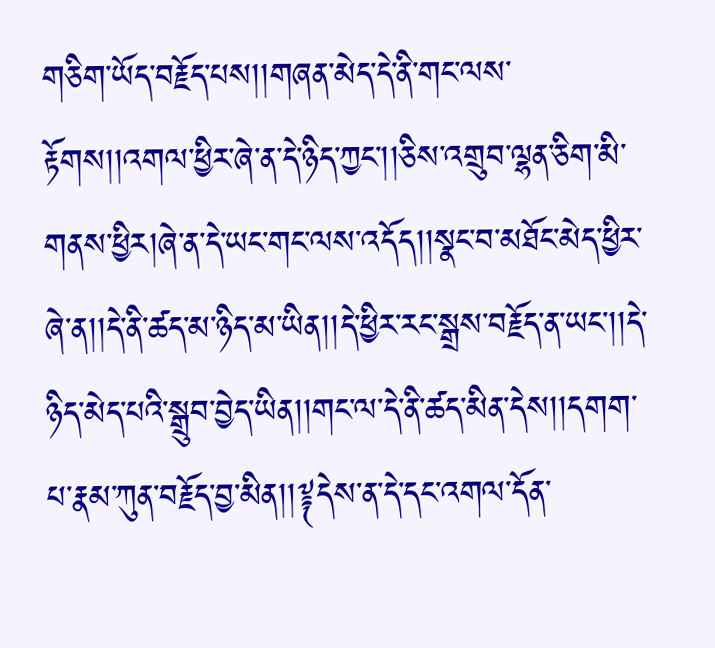གཅིག་ཡོད་བརྗོད་པས།།གཞན་མེད་དེ་ནི་གང་ལས་རྟོགས།།འགལ་ཕྱིར་ཞེ་ན་དེ་ཉིད་ཀྱང་།།ཅིས་འགྲུབ་ལྷན་ཅིག་མི་གནས་ཕྱིར།ཞེ་ན་དེ་ཡང་གང་ལས་འདོད།།སྣང་བ་མཐོང་མེད་ཕྱིར་ཞེ་ན།།དེ་ནི་ཚད་མ་ཉིད་མ་ཡིན།།དེ་ཕྱིར་རང་སྒྲས་བརྗོད་ན་ཡང་།།དེ་ཉིད་མེད་པའི་སྒྲུབ་བྱེད་ཡིན།།གང་ལ་དེ་ནི་ཚད་མིན་དེས།།དགག་པ་རྣམ་ཀུན་བརྗོད་བྱ་མིན།།༈དེས་ན་དེ་དང་འགལ་དོན་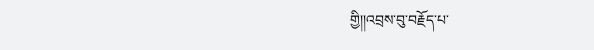གྱི།།འབྲས་བུ་བརྗོད་པ་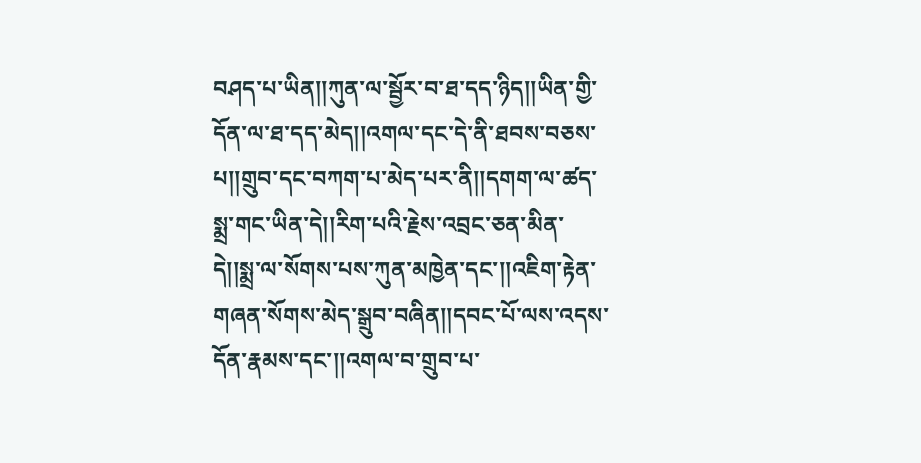བཤད་པ་ཡིན།།ཀུན་ལ་སྦྱོར་བ་ཐ་དད་ཉིད།།ཡིན་གྱི་དོན་ལ་ཐ་དད་མེད།།འགལ་དང་དེ་ནི་ཐབས་བཅས་པ།།གྲུབ་དང་བཀག་པ་མེད་པར་ནི།།དགག་ལ་ཚད་སྨྲ་གང་ཡིན་དེ།།རིག་པའི་རྗེས་འབྲང་ཅན་མིན་དེ།།སྨྲ་ལ་སོགས་པས་ཀུན་མཁྱེན་དང་།།འཇིག་རྟེན་གཞན་སོགས་མེད་སྒྲུབ་བཞིན།།དབང་པོ་ལས་འདས་དོན་རྣམས་དང་།།འགལ་བ་གྲུབ་པ་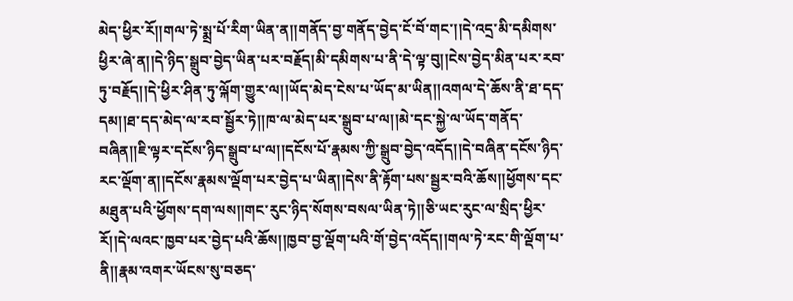མེད་ཕྱིར་རོ།།གལ་ཏེ་སྨྲ་པོ་རིག་ཡིན་ན།།གནོད་བྱ་གནོད་བྱེད་ངོ་བོ་གང་།།དེ་འདྲ་མི་དམིགས་ཕྱིར་ཞེ་ན།།དེ་ཉིད་སྒྲུབ་བྱེད་ཡིན་པར་བརྗོད།མི་དམིགས་པ་ནི་དེ་ལྟ་བུ།།ངེས་བྱེད་མིན་པར་རབ་ཏུ་བརྗོད།།དེ་ཕྱིར་ཤིན་ཏུ་ལྐོག་གྱུར་ལ།།ཡོད་མེད་ངེས་པ་ཡོད་མ་ཡིན།།འགལ་དེ་ཆོས་ནི་ཐ་དད་དམ།།ཐ་དད་མེད་ལ་རབ་སྦྱོར་ཏེ།།ཁ་ལ་མེད་པར་སྒྲུབ་པ་ལ།།མེ་དང་སྐྱེ་ལ་ཡོད་གནོད་བཞིན།།ཇི་ལྟར་དངོས་ཉིད་སྒྲུབ་པ་ལ།།དངོས་པོ་རྣམས་ཀྱི་སྒྲུབ་བྱེད་འདོད།།དེ་བཞིན་དངོས་ཉིད་རང་ལྡོག་ན།།དངོས་རྣམས་ལྡོག་པར་བྱེད་པ་ཡིན།།དེས་ནི་རྟོག་པས་སྦྱར་བའི་ཆོས།།ཕྱོགས་དང་མཐུན་པའི་ཕྱོགས་དག་ལས།།གང་རུང་ཉིད་སོགས་བསལ་ཡིན་ཏེ།།ཅི་ཡང་རུང་ལ་སྲིད་ཕྱིར་རོ།།དེ་ལའང་ཁྱབ་པར་བྱེད་པའི་ཆོས།།ཁྱབ་བྱ་ལྡོག་པའི་གོ་བྱེད་འདོད།།གལ་ཏེ་རང་གི་ལྡོག་པ་ནི།།རྣམ་འགར་ཡོངས་སུ་བཅད་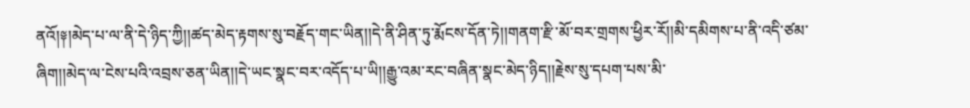ནའོ།༈།མེད་པ་ལ་ནི་དེ་ཉིད་ཀྱི།།ཚད་མེད་རྟགས་སུ་བརྗོད་གང་ཡིན།།དེ་ནི་ཤིན་ཏུ་རྨོངས་དོན་ཏེ།།གནག་རྫི་མོ་བར་གྲགས་ཕྱིར་རོ།།མི་དམིགས་པ་ནི་འདི་ཙམ་ཞིག།།མེད་ལ་ངེས་པའི་འབྲས་ཅན་ཡིན།།དེ་ཡང་སྣང་བར་འདོད་པ་ཡི།།རྒྱུ་འམ་རང་བཞིན་སྣང་མེད་ཉིད།།རྗེས་སུ་དཔག་པས་མི་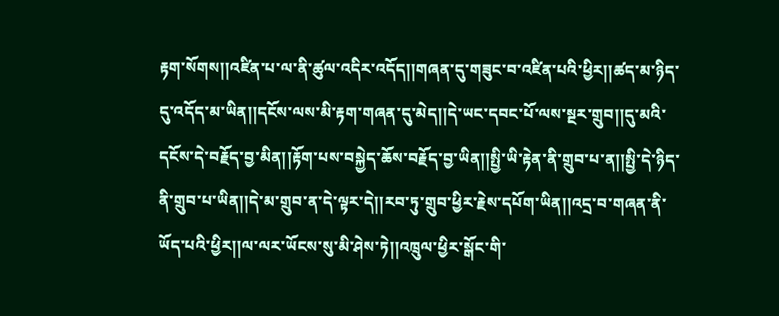རྟག་སོགས།།འཛིན་པ་ལ་ནི་ཚུལ་འདིར་འདོད།།གཞན་དུ་གཟུང་བ་འཛིན་པའི་ཕྱིར།།ཚད་མ་ཉིད་དུ་འདོད་མ་ཡིན།།དངོས་ལས་མི་རྟག་གཞན་དུ་མེད།།དེ་ཡང་དབང་པོ་ལས་སྔར་གྲུབ།།དུ་མའི་དངོས་དེ་བརྗོད་བྱ་མིན།།རྟོག་པས་བསྐྱེད་ཆོས་བརྗོད་བྱ་ཡིན།།སྤྱི་ཡི་རྟེན་ནི་གྲུབ་པ་ན།།སྤྱི་དེ་ཉིད་ནི་གྲུབ་པ་ཡིན།།དེ་མ་གྲུབ་ན་དེ་ལྟར་དེ།།རབ་ཏུ་གྲུབ་ཕྱིར་རྗེས་དཔོག་ཡིན།།འདྲ་བ་གཞན་ནི་ཡོད་པའི་ཕྱིར།།ལ་ལར་ཡོངས་སུ་མི་ཤེས་ཏེ།།འཁྲུལ་ཕྱིར་སྒོང་གི་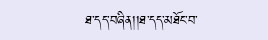ཐ་དད་བཞིན།།ཐ་དད་མཐོང་བ་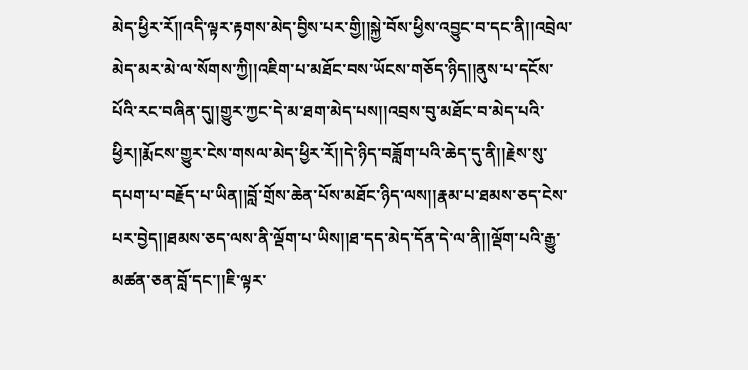མེད་ཕྱིར་རོ།།འདི་ལྟར་རྟགས་མེད་བྱིས་པར་གྱི།།སྐྱེ་བོས་ཕྱིས་འབྱུང་བ་དང་ནི།།འབྲེལ་མེད་མར་མེ་ལ་སོགས་ཀྱི།།འཇིག་པ་མཐོང་བས་ཡོངས་གཅོད་ཉིད།།ནུས་པ་དངོས་པོའི་རང་བཞིན་དུ།།གྱུར་ཀྱང་དེ་མ་ཐག་མེད་པས།།འབྲས་བུ་མཐོང་བ་མེད་པའི་ཕྱིར།།རྨོངས་གྱུར་ངེས་གསལ་མེད་ཕྱིར་རོ།།དེ་ཉིད་བཟློག་པའི་ཆེད་དུ་ནི།།རྗེས་སུ་དཔག་པ་བརྗོད་པ་ཡིན།།བློ་གྲོས་ཆེན་པོས་མཐོང་ཉིད་ལས།།རྣམ་པ་ཐམས་ཅད་ངེས་པར་བྱེད།།ཐམས་ཅད་ལས་ནི་ལྡོག་པ་ཡིས།།ཐ་དད་མེད་དོན་དེ་ལ་ནི།།ལྡོག་པའི་རྒྱུ་མཚན་ཅན་བློ་དང་།།ཇི་ལྟར་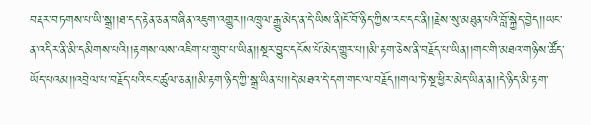བརྡར་བཏགས་པ་ཡི་སྒྲ།།ཐ་དད་རྟེན་ཅན་བཞིན་འཇུག་འགྱུར།།འཁྲུལ་རྒྱུ་མེད་ན་དེ་ཡིས་ནི།ངོ་བོ་ཉིད་ཀྱིས་རང་དང་ནི།།རྗེས་སུ་མཐུན་པའི་བློ་སྐྱེད་བྱེད།།ཡང་ན་འདིར་ནི་མི་དམིགས་པའི།།རྟགས་ལས་འཇིག་པ་གྲུབ་པ་ཡིན།།སྔར་བྱུང་དངོས་པོ་མེད་གྱུར་པ།།མི་རྟག་ཅེས་ནི་བརྗོད་པ་ཡིན།།གང་གི་མཐའ་གཉིས་ཚོད་ཡོད་པའམ།།འབྲེལ་པ་བརྗོད་པའི་ངང་ཚུལ་ཅན།།མི་རྟག་ཉིད་ཀྱི་སྒྲ་ཡིན་པ།།དེ་མཐའ་དེ་དག་གང་ལ་བརྗོད།།གལ་ཏེ་སྔ་ཕྱིར་མེད་ཡིན་ན།།དེ་ཉིད་མི་རྟག་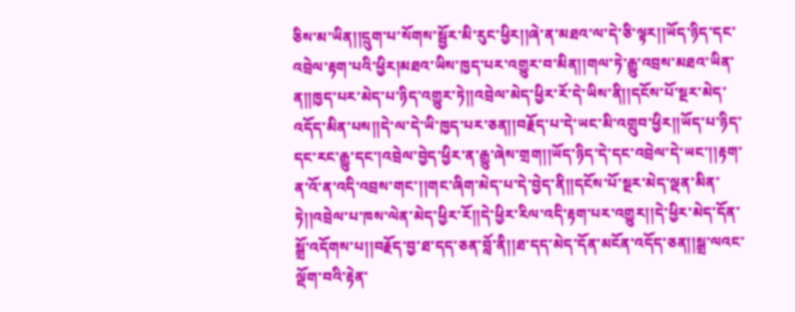ཅིས་མ་ཡིན།།དྲུག་པ་སོགས་སྦྱོར་མི་རུང་ཕྱིར།།ཞེ་ན་མཐའ་ལ་དེ་ཅི་ལྟར།།ཡོད་ཉིད་དང་འབྲེལ་རྟག་པའི་ཕྱིར།མཐའ་ཡིས་ཁྱད་པར་འགྱུར་བ་མིན།།གལ་ཏེ་རྒྱུ་འབྲས་མཐའ་ཡིན་ན།།ཁྱད་པར་མེད་པ་ཉིད་འགྱུར་ཏེ།།འབྲེལ་མེད་ཕྱིར་རོ་དེ་ཡིས་ནི།།དངོས་པོ་སྔར་མེད་འདོད་མིན་པས།།དེ་ལ་དེ་ཡི་ཁྱད་པར་ཅན།།བརྗོད་པ་དེ་ཡང་མི་འགྲུབ་ཕྱིར།།ཡོད་པ་ཉིད་དང་རང་རྒྱུ་དང་།འབྲེལ་བྱེད་ཕྱིར་ན་རྒྱུ་ཞེས་གྲག།།ཡོད་ཉིད་དེ་དང་འབྲེལ་དེ་ཡང་།།རྟག་ན་འོ་ན་འདི་འབྲས་གང་།།གང་ཞིག་མེད་པ་དེ་བྱེད་ནི།།དངོས་པོ་སྔར་མེད་ལྡན་མིན་ཏེ།།འབྲེལ་པ་ཁས་ལེན་མེད་ཕྱིར་རོ།།དེ་ཕྱིར་རིལ་འདི་རྟག་པར་འགྱུར།།དེ་ཕྱིར་མེད་དོན་སྒྲོ་འདོགས་པ།།བརྗོད་བྱ་ཐ་དད་ཅན་བློ་ནི།།ཐ་དད་མེད་དོན་མངོན་འདོད་ཅན།།སྒྲ་ལའང་ལྡོག་བའི་རྟེན་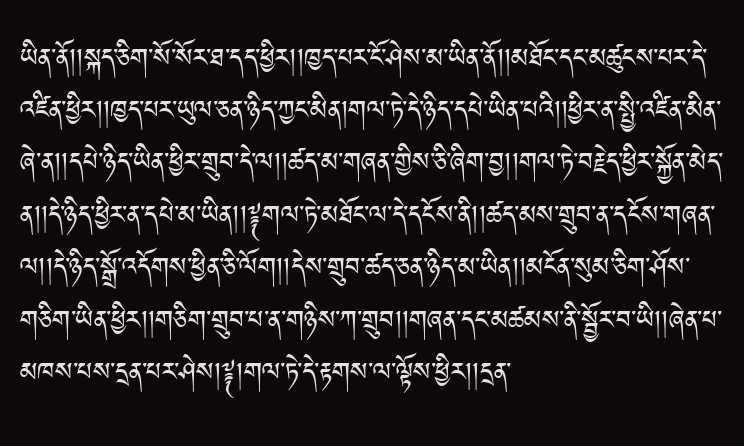ཡིན་ནོ།།སྐད་ཅིག་སོ་སོར་ཐ་དད་ཕྱིར།།ཁྱད་པར་ངོ་ཤེས་མ་ཡིན་ནོ།།མཐོང་དང་མཚུངས་པར་དེ་འཛིན་ཕྱིར།།ཁྱད་པར་ཡུལ་ཅན་ཉིད་ཀྱང་མིན།གལ་ཏེ་དེ་ཉིད་དཔེ་ཡིན་པའི།།ཕྱིར་ན་སྤྱི་འཛིན་མིན་ཞེ་ན།།དཔེ་ཉིད་ཡིན་ཕྱིར་གྲུབ་དེ་ལ།།ཚད་མ་གཞན་གྱིས་ཅི་ཞིག་བྱ།།གལ་ཏེ་བརྗེད་ཕྱིར་སྐྱོན་མེད་ན།།དེ་ཉིད་ཕྱིར་ན་དཔེ་མ་ཡིན།།༈གལ་ཏེ་མཐོང་ལ་དེ་དངོས་ནི།།ཚད་མས་གྲུབ་ན་དངོས་གཞན་ལ།།དེ་ཉིད་སྒྲོ་འདོགས་ཕྱིན་ཅི་ལོག།།དེས་གྲུབ་ཚད་ཅན་ཉིད་མ་ཡིན།།མངོན་སུམ་ཅིག་ཤོས་གཅིག་ཡིན་ཕྱིར།།གཅིག་གྲུབ་པ་ན་གཉིས་ཀ་གྲུབ།།གཞན་དང་མཚམས་ནི་སྦྱོར་བ་ཡི།།ཞེན་པ་མཁས་པས་དྲན་པར་ཤེས།༈།གལ་ཏེ་དེ་རྟགས་ལ་ལྟོས་ཕྱིར།།དྲན་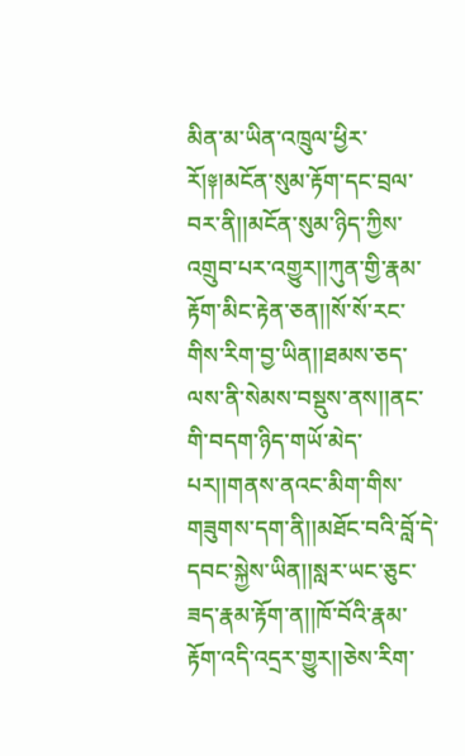མིན་མ་ཡིན་འཁྲུལ་ཕྱིར་རོ།༈།མངོན་སུམ་རྟོག་དང་བྲལ་བར་ནི།།མངོན་སུམ་ཉིད་ཀྱིས་འགྲུབ་པར་འགྱུར།།ཀུན་གྱི་རྣམ་རྟོག་མིང་རྟེན་ཅན།།སོ་སོ་རང་གིས་རིག་བྱ་ཡིན།།ཐམས་ཅད་ལས་ནི་སེམས་བསྡུས་ནས།།ནང་གི་བདག་ཉིད་གཡོ་མེད་པར།།གནས་ནའང་མིག་གིས་གཟུགས་དག་ནི།།མཐོང་བའི་བློ་དེ་དབང་སྐྱེས་ཡིན།།སླར་ཡང་ཅུང་ཟད་རྣམ་རྟོག་ན།།ཁོ་བོའི་རྣམ་རྟོག་འདི་འདྲར་གྱུར།།ཅེས་རིག་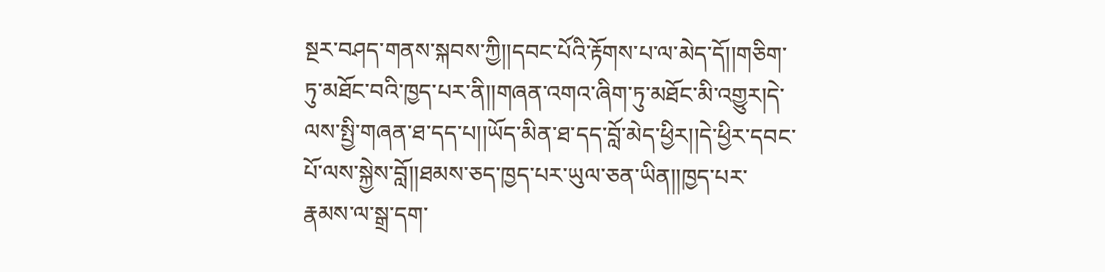སྔར་བཤད་གནས་སྐབས་ཀྱི།།དབང་པོའི་རྟོགས་པ་ལ་མེད་དོ།།གཅིག་ཏུ་མཐོང་བའི་ཁྱད་པར་ནི།།གཞན་འགའ་ཞིག་ཏུ་མཐོང་མི་འགྱུར།དེ་ལས་སྤྱི་གཞན་ཐ་དད་པ།།ཡོད་མིན་ཐ་དད་བློ་མེད་ཕྱིར།།དེ་ཕྱིར་དབང་པོ་ལས་སྐྱེས་བློ།།ཐམས་ཅད་ཁྱད་པར་ཡུལ་ཅན་ཡིན།།ཁྱད་པར་རྣམས་ལ་སྒྲ་དག་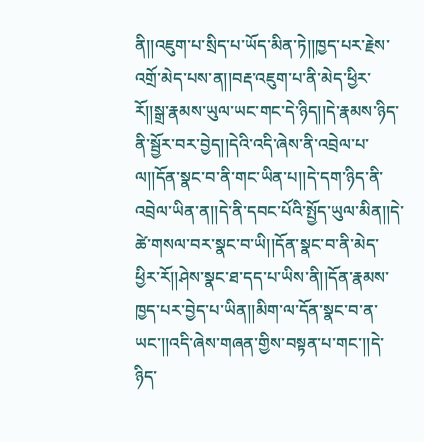ནི།།འཇུག་པ་སྲིད་པ་ཡོད་མིན་ཏེ།།ཁྱད་པར་རྗེས་འགྲོ་མེད་པས་ན།།བརྡ་འཇུག་པ་ནི་མེད་ཕྱིར་རོ།།སྒྲ་རྣམས་ཡུལ་ཡང་གང་དེ་ཉིད།།དེ་རྣམས་ཉིད་ནི་སྦྱོར་བར་བྱེད།།དེའི་འདི་ཞེས་ནི་འབྲེལ་པ་ལ།།དོན་སྣང་བ་ནི་གང་ཡིན་པ།།དེ་དག་ཉིད་ནི་འབྲེལ་ཡིན་ན།།དེ་ནི་དབང་པོའི་སྤྱོད་ཡུལ་མིན།།དེ་ཚེ་གསལ་བར་སྣང་བ་ཡི།།དོན་སྣང་བ་ནི་མེད་ཕྱིར་རོ།།ཤེས་སྣང་ཐ་དད་པ་ཡིས་ནི།།དོན་རྣམས་ཁྱད་པར་བྱེད་པ་ཡིན།།མིག་ལ་དོན་སྣང་བ་ན་ཡང་།།འདི་ཞེས་གཞན་གྱིས་བསྟན་པ་གང་།།དེ་ཉིད་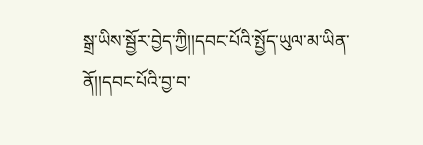སྒྲ་ཡིས་སྦྱོར་བྱེད་ཀྱི།།དབང་པོའི་སྤྱོད་ཡུལ་མ་ཡིན་ནོ།།དབང་པོའི་བྱ་བ་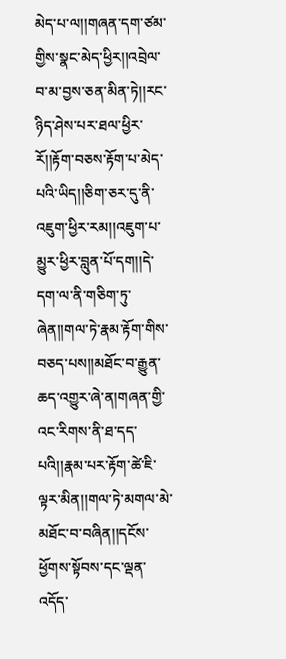མེད་པ་ལ།།གཞན་དག་ཙམ་གྱིས་སྣང་མེད་ཕྱིར།།འབྲེལ་བ་མ་བྱས་ཅན་མིན་ཏེ།།རང་ཉིད་ཤེས་པར་ཐལ་ཕྱིར་རོ།།རྟོག་བཅས་རྟོག་པ་མེད་པའི་ཡིད།།ཅིག་ཅར་དུ་ནི་འཇུག་ཕྱིར་རམ།།འཇུག་པ་མྱུར་ཕྱིར་བླུན་པོ་དག།།དེ་དག་ལ་ནི་གཅིག་ཏུ་ཞེན།།གལ་ཏེ་རྣམ་རྟོག་གིས་བཅད་པས།།མཐོང་བ་རྒྱུན་ཆད་འགྱུར་ཞེ་ན།གཞན་གྱི་འང་རིགས་ནི་ཐ་དད་པའི།།རྣམ་པར་རྟོག་ཚེ་ཇི་ལྟར་མིན།།གལ་ཏེ་མགལ་མེ་མཐོང་བ་བཞིན།།དངོས་ཕྱོགས་སྟོབས་དང་ལྡན་འདོད་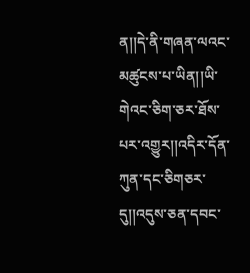ན།།དེ་ནི་གཞན་ལའང་མཚུངས་པ་ཡིན།།ཡི་གེའང་ཅིག་ཅར་ཐོས་པར་འགྱུར།།འདིར་དོན་ཀུན་དང་ཅིགཅར་དུ།།འདུས་ཅན་དབང་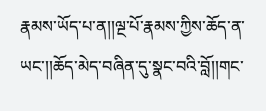རྣམས་ཡོད་པ་ན།།ལྔ་པོ་རྣམས་ཀྱིས་ཆོད་ན་ཡང་།།ཆོད་མེད་བཞིན་དུ་སྣང་བའི་བློ།།གང་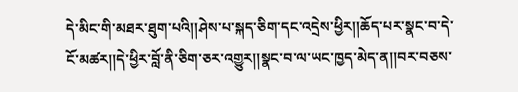དེ་མིང་གི་མཐར་ཐུག་པའི།།ཤེས་པ་སྐད་ཅིག་དང་འདྲེས་ཕྱིར།།ཆོད་པར་སྣང་བ་དེ་ངོ་མཚར།།དེ་ཕྱིར་བློ་ནི་ཅིག་ཅར་འགྱུར།།སྣང་བ་ལ་ཡང་ཁྱད་མེད་ན།།བར་བཅས་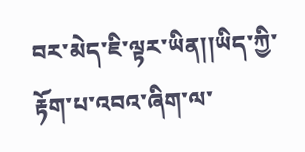བར་མེད་ཇི་ལྟར་ཡིན།།ཡིད་ཀྱི་རྟོག་པ་འབའ་ཞིག་ལ་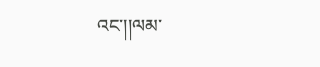འང་།།ལམ་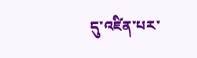དུ་འཛིན་པར་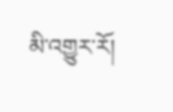མི་འགྱུར་རོ།